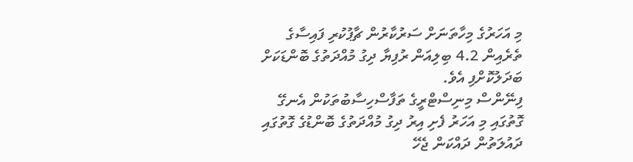މި އަހަރުގެ މިހާތަނަށް ސަރުކާރުން ޗާޕުކުރި ފައިސާގެ ތެރެއިން 4.2 ބިލިއަން ރުފިޔާ ދިގު މުއްދަތުގެ ބޮންޑަކަށް ބަދަލުކޮށްފި އެވެ.
ފިނޭންސް މިނިސްޓްރީގެ ތަފާސްހިސާބުތަކުން އެނގޭ ގޮތުގައި މި އަހަރު ފެށި އިރު ދިގު މުއްދަތުގެ ބޮންޑުގެ ގޮތުގައި ދައުލަތުން ދައްކަން ޖެހޭ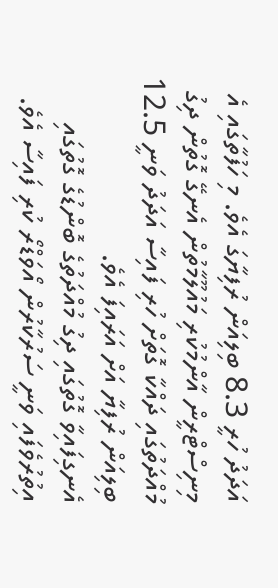އަދަދު ހުރީ 8.3 ބިލިއަން ރުފިޔާގަ އެވެ. މި ހަފުތާގައި އެ މިނިސްޓްރީން އާންމުކުރި މައުލޫމާތުން އެނގޭ ގޮތުން ދިގު މުއްދަތުގައި ދައްކާ ގޮތަށް ހުރި ފައިސާ އަދަދު ވަނީ 12.5 ބިލިއަން ރުފިޔާ އަށް އަރައިފަ އެވެ.
އެނގިފައިވާ ގޮތުގައި ދިގު މުއްދަތުގެ ބޮންޑުގެ ގޮތުގައި އިތުރުވެފައި ވަނީ ސަރުކާރުން އޯވަޑްރޯ ކުރި ފައިސާ އެވެ.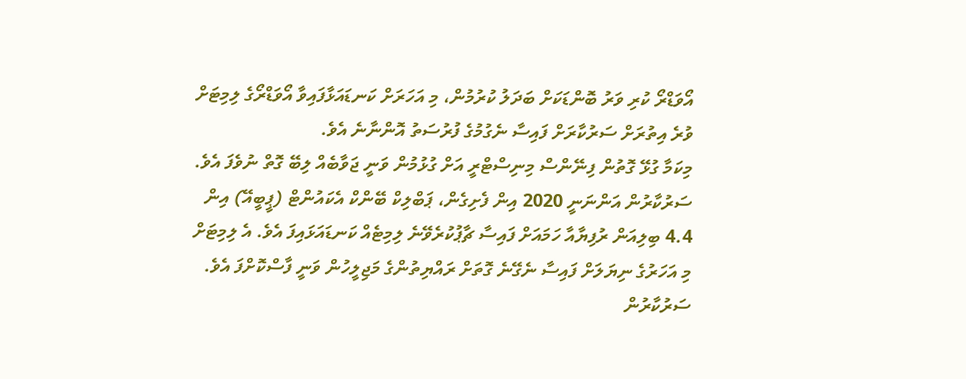އޯވަޑްރޯ ކުރި ވަރު ބޮންޑަކަށް ބަދަލު ކުރުމުން، މި އަހަރަށް ކަނޑައަޅާފައިވާ އޯވަޑްރޯގެ ލިމިޓަށް ވުރެ އިތުރަށް ސަރުކާރަށް ފައިސާ ނެގުމުގެ ފުރުސަތު އޮންނާނެ އެވެ.
މިކަމާ ގުޅޭ ގޮތުން ފިނޭންސް މިނިސްޓްރީ އަށް ގުޅުމުން ވަނީ ޖަވާބެއް ލިބޭ ގޮތް ނުވެފަ އެވެ.
ސަރުކާރުން އަންނަނީ 2020 އިން ފެށިގެން، ޕަބްލިކް ބޭންކް އެކައުންޓް (ޕީބީއޭ) އިން 4.4 ބިލިއަން ރުފިޔާއާ ހަމައަށް ފައިސާ ޗާޕުކުރެވޭނެ ލިމިޓެއް ކަނޑައަޅައިފަ އެވެ. އެ ލިމިޓަށް މި އަހަރުގެ ނިޔަލަށް ފައިސާ ނެގޭނެ ގޮތަށް ރައްޔިތުންގެ މަޖިލީހުން ވަނީ ފާސްކޮށްފަ އެވެ.
ސަރުކާރުން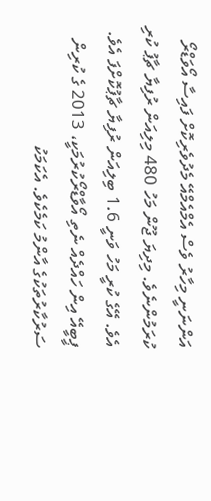އަންނަނީ މިހާރު ވެސް އެމްއެމްއޭ މެދުވެރިކޮށް ފައިސާ އޯވަޑްރޯ ކުރަމުންނެވެ. މިދިޔަ ޖޫން މަހު 480 މިލިއަން ރުފިޔާ ޗާޕު ކުރި އެވެ. އޭގެ ކުރީ މަހު ވަނީ 1.6 ބިލިއަން ރުފިޔާ ޗާޕުކޮށްފަ އެވެ.
ޕީބީއޭ އިން ހައްދެއް ނެތި އޯވާޑްރޯކުރުމަކީ، 2013 ގެ ކުރިން ސަރުކާރުތަކުގެ އާންމު ކަމެކެވެ. އެކަމަކު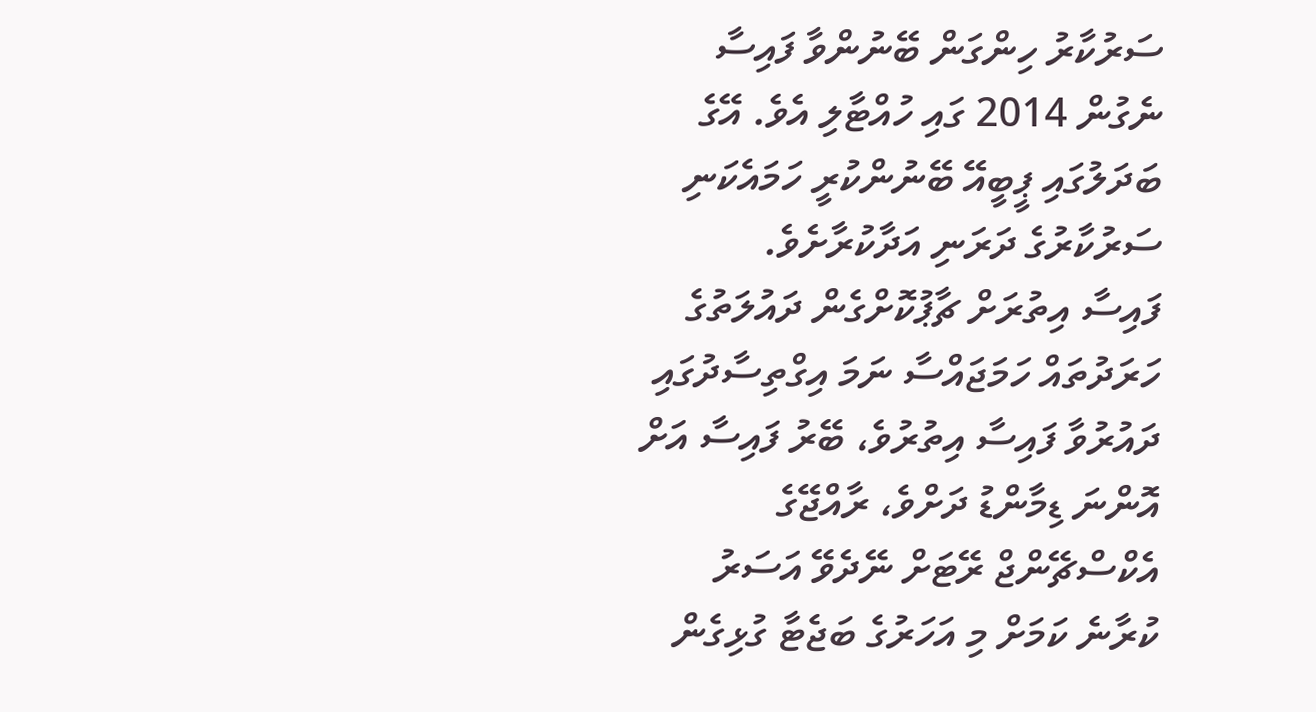ސަރުކާރު ހިންގަން ބޭނުންވާ ފައިސާ ނެގުން 2014 ގައި ހުއްޓާލި އެވެ. އޭގެ ބަދަލުގައި ޕީބީއޭ ބޭނުންކުރީ ހަމައެކަނި ސަރުކާރުގެ ދަރަނި އަދާކުރާށެވެ.
ފައިސާ އިތުރަށް ޗާޕުކޮށްގެން ދައުލަތުގެ ހަރަދުތައް ހަމަޖައްސާ ނަމަ އިގްތިސާދުގައި ދައުރުވާ ފައިސާ އިތުރުވެ، ބޭރު ފައިސާ އަށް އޮންނަ ޑިމާންޑު ދަށްވެ، ރާއްޖޭގެ އެކްސްޗޭންޖް ރޭޓަށް ނޭދެވޭ އަސަރު ކުރާނެ ކަމަށް މި އަހަރުގެ ބަޖެޓާ ގުޅިގެން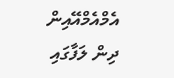އެމްއެމްއޭއިން ދިން ލަފާގައި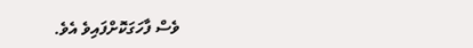ވެސް ފާހަގަކޮށްފައިވެ އެވެ.